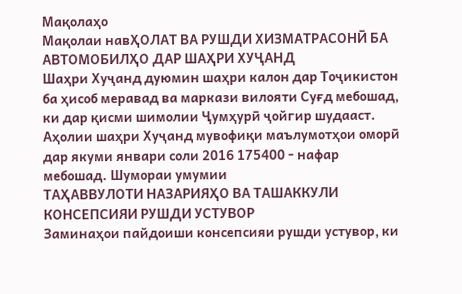Мақолаҳо
Мақолаи навҲОЛАТ ВА РУШДИ ХИЗМАТРАСОНӢ БА АВТОМОБИЛҲО ДАР ШАҲРИ ХУҶАНД
Шаҳри Хуҷанд дуюмин шаҳри калон дар Тоҷикистон ба ҳисоб меравад ва маркази вилояти Суғд мебошад, ки дар қисми шимолии Ҷумҳурӣ ҷойгир шудааст. Аҳолии шаҳри Хуҷанд мувофиқи маълумотҳои оморӣ дар якуми январи соли 2016 175400 - нафар мебошад. Шумораи умумии
ТАҲАВВУЛОТИ НАЗАРИЯҲО ВА ТАШАККУЛИ КОНСЕПСИЯИ РУШДИ УСТУВОР
Заминаҳои пайдоиши консепсияи рушди устувор, ки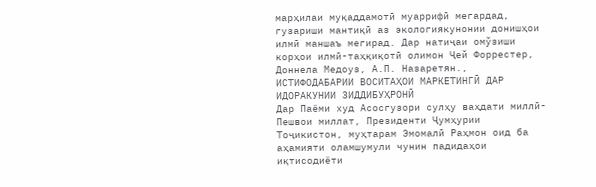марҳилаи муқаддамотӣ муаррифӣ мегардад, гузариши мантиқӣ аз экологиякунонии донишҳои илмӣ маншаъ мегирад. Дар натиҷаи омўзиши корҳои илмӣ-таҳқиқотӣ олимон Ҷей Форрестер, Доннела Медоуз, А.П. Назаретян.,
ИСТИФОДАБАРИИ ВОСИТАҲОИ МАРКЕТИНГӢ ДАР ИДОРАКУНИИ ЗИДДИБУҲРОНӢ
Дар Паёми худ Асосгузори сулҳу ваҳдати миллӣ-Пешвои миллат, Президенти Ҷумҳурии Тоҷикистон, муҳтарам Эмомалӣ Раҳмон оид ба аҳамияти оламшумули чунин падидаҳои иқтисодиёти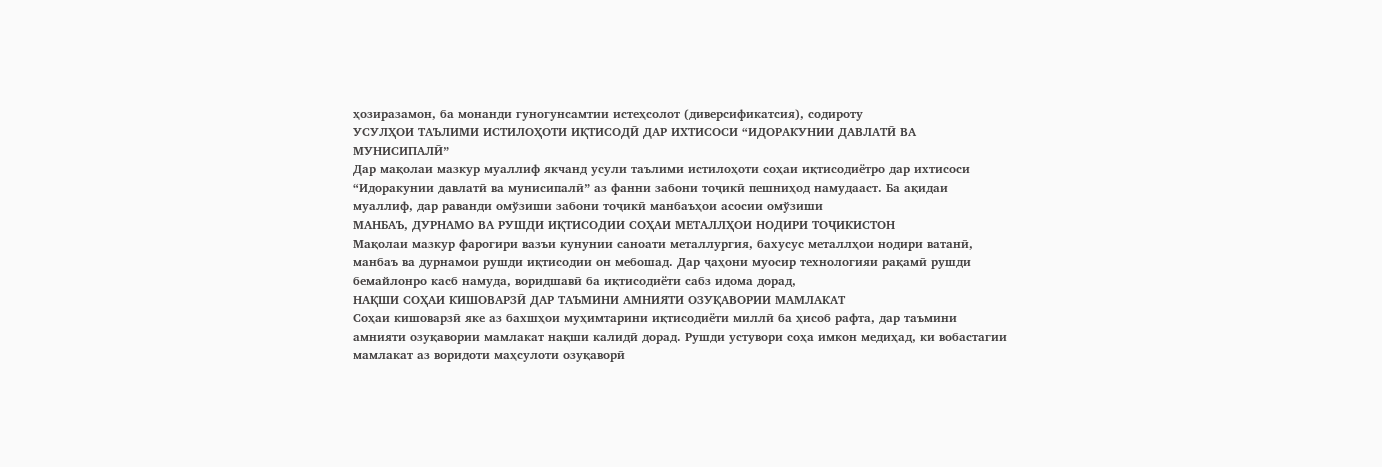ҳозиразамон, ба монанди гуногунсамтии истеҳсолот (диверсификатсия), содироту
УСУЛҲОИ ТАЪЛИМИ ИСТИЛОҲОТИ ИҚТИСОДӢ ДАР ИХТИСОСИ “ИДОРАКУНИИ ДАВЛАТӢ ВА МУНИСИПАЛӢ”
Дар мақолаи мазкур муаллиф якчанд усули таълими истилоҳоти соҳаи иқтисодиётро дар ихтисоси “Идоракунии давлатӣ ва мунисипалӣ” аз фанни забони тоҷикӣ пешниҳод намудааст. Ба ақидаи муаллиф, дар раванди омўзиши забони тоҷикӣ манбаъҳои асосии омўзиши
МАНБАЪ, ДУРНАМО ВА РУШДИ ИҚТИСОДИИ СОҲАИ МЕТАЛЛҲОИ НОДИРИ ТОҶИКИСТОН
Мақолаи мазкур фарогири вазъи кунунии саноати металлургия, бахусус металлҳои нодири ватанӣ, манбаъ ва дурнамои рушди иқтисодии он мебошад. Дар ҷаҳони муосир технологияи рақамӣ рушди бемайлонро касб намуда, воридшавӣ ба иқтисодиёти сабз идома дорад,
НАҚШИ СОҲАИ КИШОВАРЗӢ ДАР ТАЪМИНИ АМНИЯТИ ОЗУҚАВОРИИ МАМЛАКАТ
Соҳаи кишоварзӣ яке аз бахшҳои муҳимтарини иқтисодиёти миллӣ ба ҳисоб рафта, дар таъмини амнияти озуқавории мамлакат нақши калидӣ дорад. Рушди устувори соҳа имкон медиҳад, ки вобастагии мамлакат аз воридоти маҳсулоти озуқаворӣ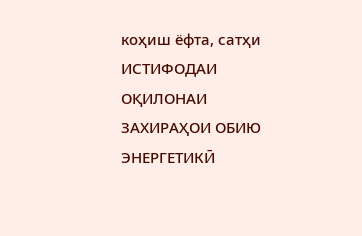коҳиш ёфта, сатҳи
ИСТИФОДАИ ОҚИЛОНАИ ЗАХИРАҲОИ ОБИЮ ЭНЕРГЕТИКӢ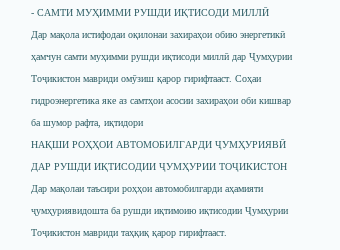- САМТИ МУҲИММИ РУШДИ ИҚТИСОДИ МИЛЛӢ
Дар мақола истифодаи оқилонаи захираҳои обию энергетикӣ ҳамчун самти муҳимми рушди иқтисоди миллӣ дар Ҷумҳурии Тоҷикистон мавриди омӯзиш қарор гирифтааст. Соҳаи гидроэнергетика яке аз самтҳои асосии захираҳои оби кишвар ба шумор рафта, иқтидори
НАҚШИ РОҲҲОИ АВТОМОБИЛГАРДИ ҶУМҲУРИЯВӢ ДАР РУШДИ ИҚТИСОДИИ ҶУМҲУРИИ ТОҶИКИСТОН
Дар мақолаи таъсири роҳҳои автомобилгарди аҳамияти ҷумҳуриявидошта ба рушди иқтимоию иқтисодии Ҷумҳурии Тоҷикистон мавриди таҳқиқ қарор гирифтааст.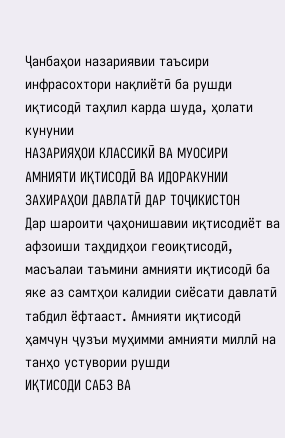Ҷанбаҳои назариявии таъсири инфрасохтори нақлиётӣ ба рушди иқтисодӣ таҳлил карда шуда, ҳолати кунунии
НАЗАРИЯҲОИ КЛАССИКӢ ВА МУОСИРИ АМНИЯТИ ИҚТИСОДӢ ВА ИДОРАКУНИИ ЗАХИРАҲОИ ДАВЛАТӢ ДАР ТОҶИКИСТОН
Дар шароити ҷаҳонишавии иқтисодиёт ва афзоиши таҳдидҳои геоиқтисодӣ, масъалаи таъмини амнияти иқтисодӣ ба яке аз самтҳои калидии сиёсати давлатӣ табдил ёфтааст. Амнияти иқтисодӣ ҳамчун ҷузъи муҳимми амнияти миллӣ на танҳо устувории рушди
ИҚТИСОДИ САБЗ ВА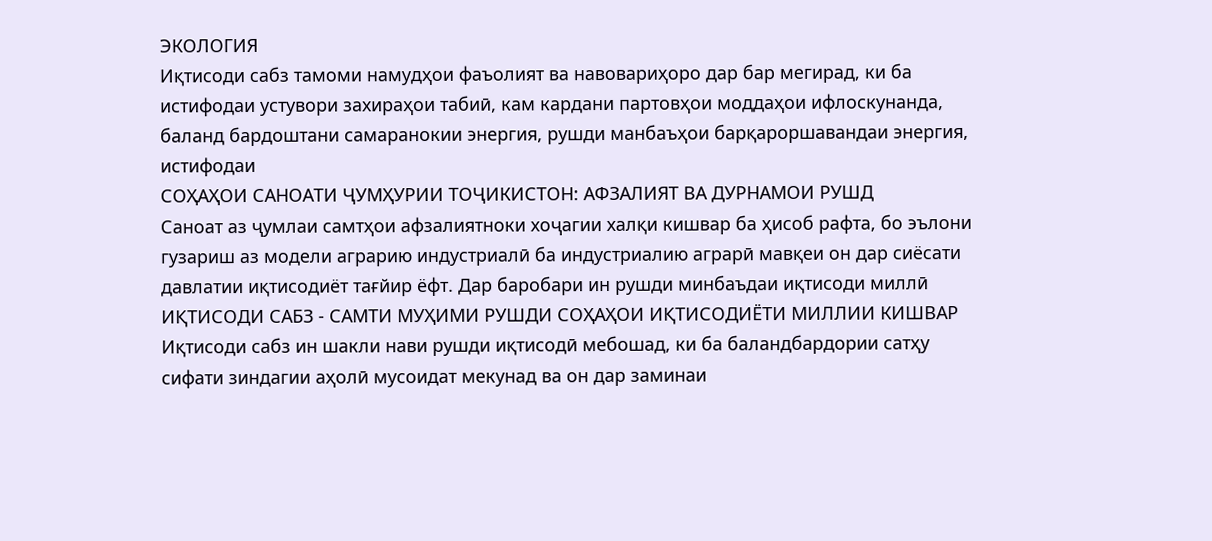ЭКОЛОГИЯ
Иқтисоди сабз тамоми намудҳои фаъолият ва навовариҳоро дар бар мегирад, ки ба истифодаи устувори захираҳои табиӣ, кам кардани партовҳои моддаҳои ифлоскунанда, баланд бардоштани самаранокии энергия, рушди манбаъҳои барқароршавандаи энергия, истифодаи
СОҲАҲОИ САНОАТИ ҶУМҲУРИИ ТОҶИКИСТОН: АФЗАЛИЯТ ВА ДУРНАМОИ РУШД
Саноат аз ҷумлаи самтҳои афзалиятноки хоҷагии халқи кишвар ба ҳисоб рафта, бо эълони гузариш аз модели аграрию индустриалӣ ба индустриалию аграрӣ мавқеи он дар сиёсати давлатии иқтисодиёт тағйир ёфт. Дар баробари ин рушди минбаъдаи иқтисоди миллӣ
ИҚТИСОДИ САБЗ - САМТИ МУҲИМИ РУШДИ СОҲАҲОИ ИҚТИСОДИЁТИ МИЛЛИИ КИШВАР
Иқтисоди сабз ин шакли нави рушди иқтисодӣ мебошад, ки ба баландбардории сатҳу сифати зиндагии аҳолӣ мусоидат мекунад ва он дар заминаи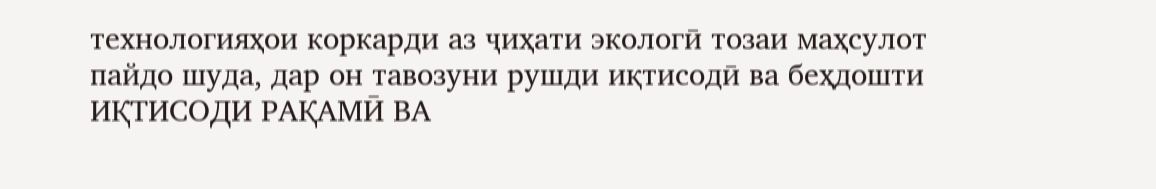технологияҳои коркарди аз ҷиҳати экологӣ тозаи маҳсулот пайдо шуда, дар он тавозуни рушди иқтисодӣ ва беҳдошти
ИҚТИСОДИ РАҚАМӢ ВА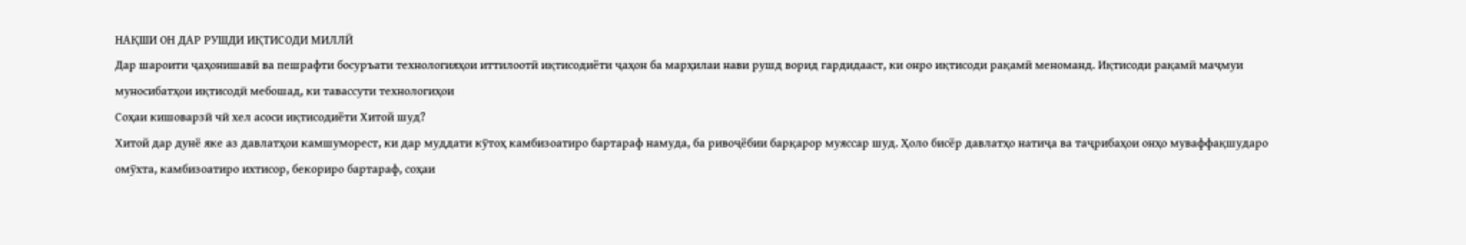НАҚШИ ОН ДАР РУШДИ ИҚТИСОДИ МИЛЛӢ
Дар шароити ҷаҳонишавӣ ва пешрафти босуръати технологияҳои иттилоотӣ иқтисодиёти ҷаҳон ба марҳилаи нави рушд ворид гардидааст, ки онро иқтисоди рақамӣ меноманд. Иқтисоди рақамӣ маҷмуи муносибатҳои иқтисодӣ мебошад, ки тавассути технологиҳои
Соҳаи кишоварзӣ чӣ хел асоси иқтисодиёти Хитой шуд?
Хитой дар дунё яке аз давлатҳои камшуморест, ки дар муддати кӯтоҳ камбизоатиро бартараф намуда, ба ривоҷёбии барқарор муяссар шуд. Ҳоло бисёр давлатҳо натиҷа ва таҷрибаҳои онҳо муваффақшударо омӯхта, камбизоатиро ихтисор, бекориро бартараф, соҳаи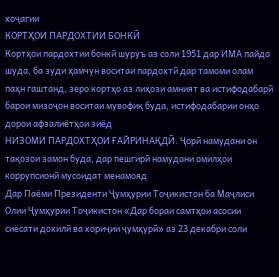хоҷагии
КОРТҲОИ ПАРДОХТИИ БОНКӢ
Кортҳои пардохтии бонкӣ шуруъ аз соли 1951 дар ИМА пайдо шуда, ба зуди ҳамчун воситаи пардохтӣ дар тамоми олам паҳн гаштанд, зеро кортҳо аз лиҳози амният ва истифодабарӣ барои мизоҷон воситаи мувофиқ буда, истифодабарии онҳо дорои афзалиётҳои зиёд
НИЗОМИ ПАРДОХТҲОИ ҒАЙРИНАҚДӢ. Ҷорӣ намудани он тақозои замон буда, дар пешгирӣ намудани омилҳои коррупсионӣ мусоидат менамояд
Дар Паёми Президенти Ҷумҳурии Тоҷикистон ба Маҷлиси Олии Ҷумҳурии Тоҷикистон «Дар бораи самтҳои асосии сиёсати дохилӣ ва хориҷии ҷумҳурӣ» аз 23 декабри соли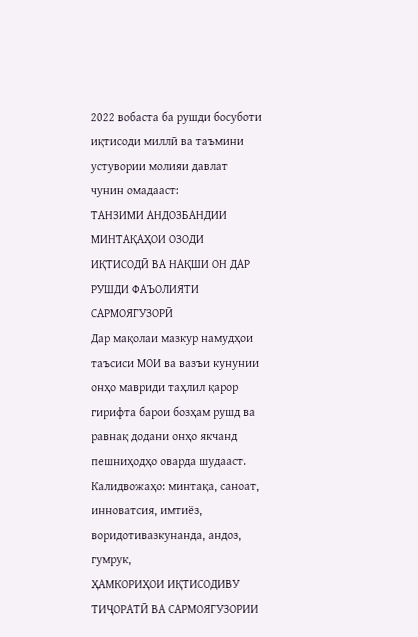2022 вобаста ба рушди босуботи иқтисоди миллӣ ва таъмини устувории молияи давлат чунин омадааст:
ТАНЗИМИ АНДОЗБАНДИИ МИНТАҚАҲОИ ОЗОДИ ИҚТИСОДӢ ВА НАҚШИ ОН ДАР РУШДИ ФАЪОЛИЯТИ САРМОЯГУЗОРӢ
Дар мақолаи мазкур намудҳои таъсиси МОИ ва вазъи кунунии онҳо мавриди таҳлил қарор гирифта барои бозҳам рушд ва равнақ додани онҳо якчанд пешниҳодҳо оварда шудааст. Калидвожаҳо: минтақа, саноат, инноватсия, имтиёз, воридотивазкунанда, андоз, гумрук,
ҲАМКОРИҲОИ ИҚТИСОДИВУ ТИҶОРАТӢ ВА САРМОЯГУЗОРИИ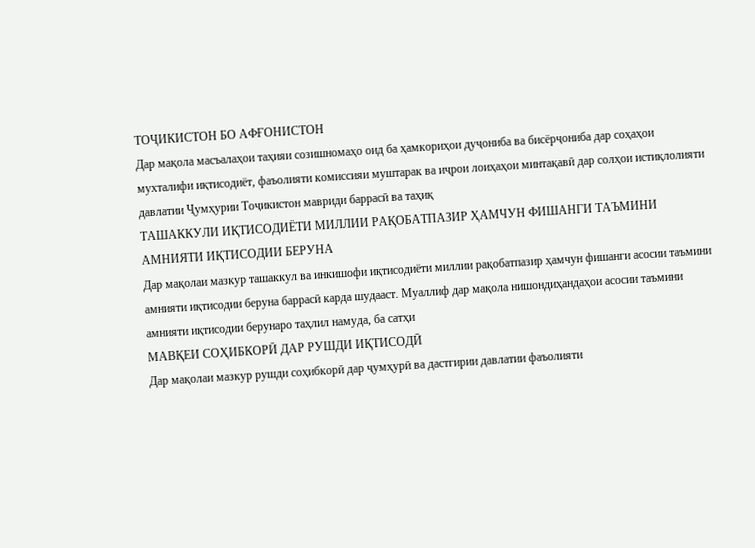ТОҶИКИСТОН БО АФҒОНИСТОН
Дар мақола масъалаҳои таҳияи созишномаҳо оид ба ҳамкориҳои дуҷониба ва бисёрҷониба дар соҳаҳои мухталифи иқтисодиёт, фаъолияти комиссияи муштарак ва иҷрои лоиҳаҳои минтақавӣ дар солҳои истиқлолияти давлатии Ҷумҳурии Тоҷикистон мавриди баррасӣ ва таҳиқ
ТАШАККУЛИ ИҚТИСОДИЁТИ МИЛЛИИ РАҚОБАТПАЗИР ҲАМЧУН ФИШАНГИ ТАЪМИНИ АМНИЯТИ ИҚТИСОДИИ БЕРУНА
Дар мақолаи мазкур ташаккул ва инкишофи иқтисодиёти миллии рақобатпазир ҳамчун фишанги асосии таъмини амнияти иқтисодии беруна баррасӣ карда шудааст. Муаллиф дар мақола нишондиҳандаҳои асосии таъмини амнияти иқтисодии берунаро таҳлил намуда, ба сатҳи
МАВҚЕИ СОҲИБКОРӢ ДАР РУШДИ ИҚТИСОДӢ
Дар мақолаи мазкур рушди соҳибкорӣ дар ҷумҳурӣ ва дастгирии давлатии фаъолияти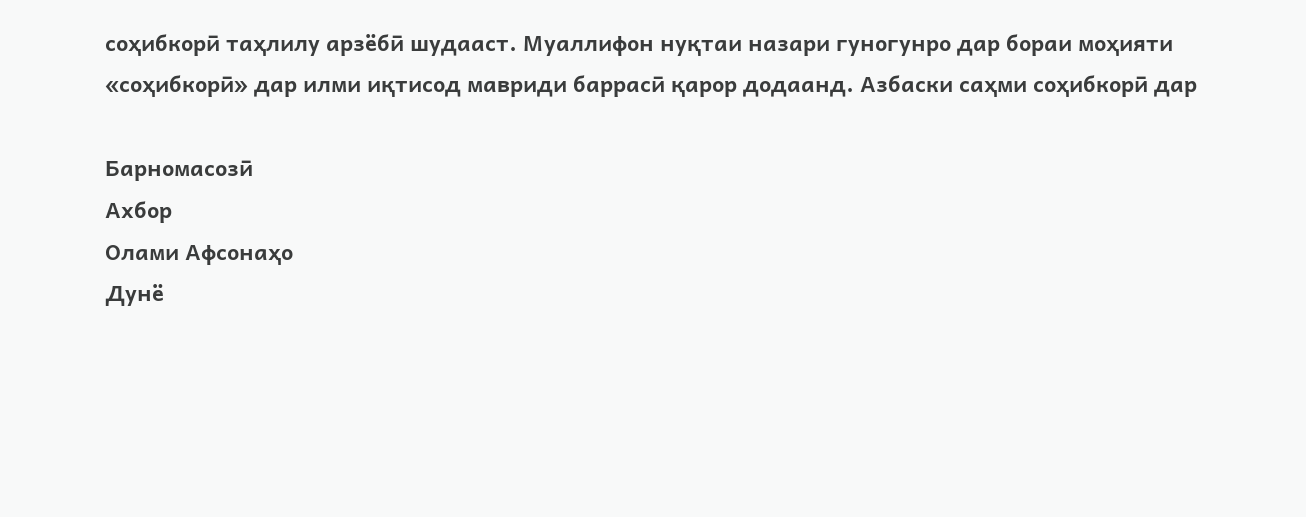соҳибкорӣ таҳлилу арзёбӣ шудааст. Муаллифон нуқтаи назари гуногунро дар бораи моҳияти «соҳибкорӣ» дар илми иқтисод мавриди баррасӣ қарор додаанд. Азбаски саҳми соҳибкорӣ дар

Барномасозӣ
Ахбор
Олами Афсонаҳо
Дунё